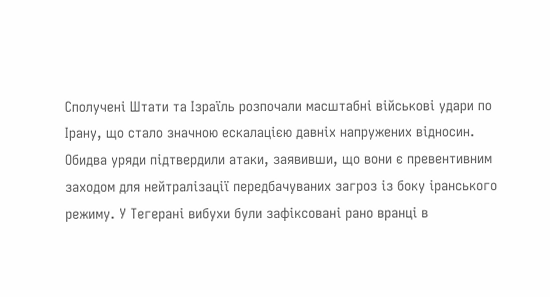Сполучені Штати та Ізраїль розпочали масштабні військові удари по Ірану, що стало значною ескалацією давніх напружених відносин. Обидва уряди підтвердили атаки, заявивши, що вони є превентивним заходом для нейтралізації передбачуваних загроз із боку іранського режиму. У Тегерані вибухи були зафіксовані рано вранці в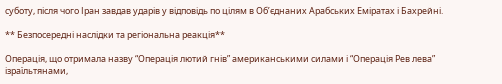суботу, після чого Іран завдав ударів у відповідь по цілям в Об’єднаних Арабських Еміратах і Бахрейні.

** Безпосередні наслідки та регіональна реакція**

Операція, що отримала назву “Операція лютий гнів” американськими силами і “Операція Рев лева” ізраїльтянами,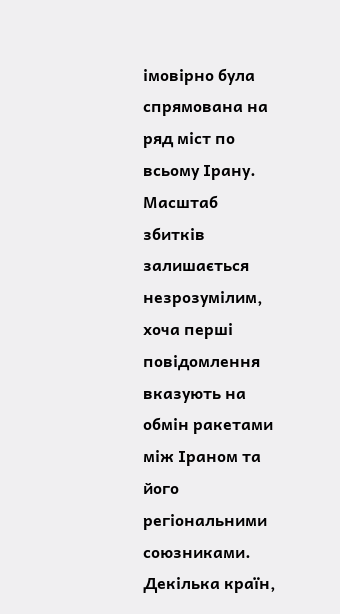імовірно була спрямована на ряд міст по всьому Ірану. Масштаб збитків залишається незрозумілим, хоча перші повідомлення вказують на обмін ракетами між Іраном та його регіональними союзниками. Декілька країн,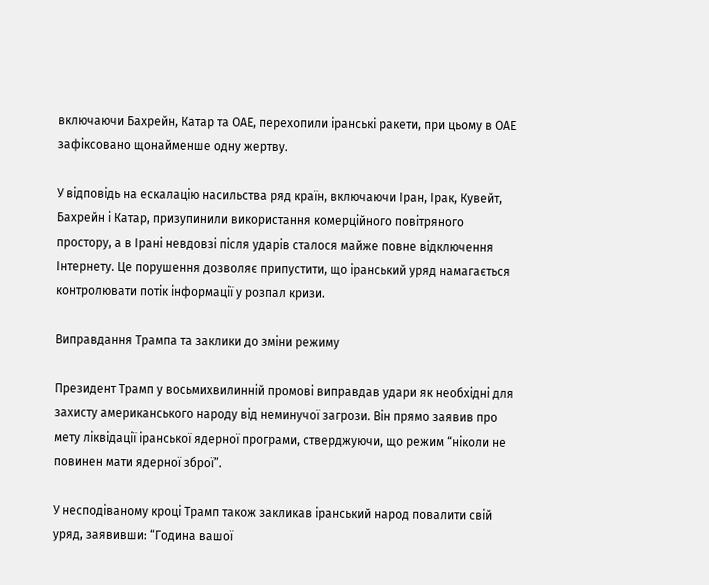включаючи Бахрейн, Катар та ОАЕ, перехопили іранські ракети, при цьому в ОАЕ зафіксовано щонайменше одну жертву.

У відповідь на ескалацію насильства ряд країн, включаючи Іран, Ірак, Кувейт, Бахрейн і Катар, призупинили використання комерційного повітряного простору, а в Ірані невдовзі після ударів сталося майже повне відключення Інтернету. Це порушення дозволяє припустити, що іранський уряд намагається контролювати потік інформації у розпал кризи.

Виправдання Трампа та заклики до зміни режиму

Президент Трамп у восьмихвилинній промові виправдав удари як необхідні для захисту американського народу від неминучої загрози. Він прямо заявив про мету ліквідації іранської ядерної програми, стверджуючи, що режим “ніколи не повинен мати ядерної зброї”.

У несподіваному кроці Трамп також закликав іранський народ повалити свій уряд, заявивши: “Година вашої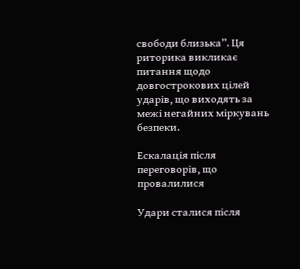свободи близька”. Ця риторика викликає питання щодо довгострокових цілей ударів, що виходять за межі негайних міркувань безпеки.

Ескалація після переговорів, що провалилися

Удари сталися після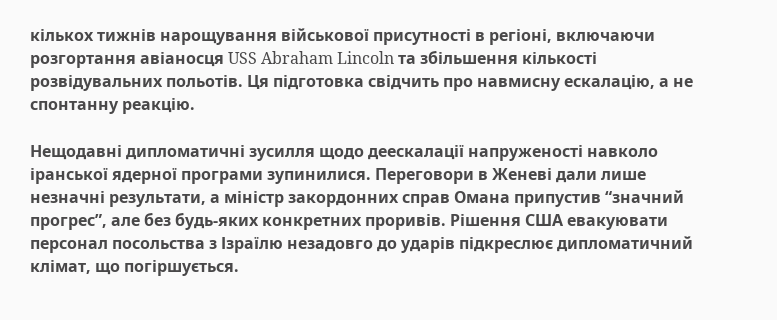кількох тижнів нарощування військової присутності в регіоні, включаючи розгортання авіаносця USS Abraham Lincoln та збільшення кількості розвідувальних польотів. Ця підготовка свідчить про навмисну ескалацію, а не спонтанну реакцію.

Нещодавні дипломатичні зусилля щодо деескалації напруженості навколо іранської ядерної програми зупинилися. Переговори в Женеві дали лише незначні результати, а міністр закордонних справ Омана припустив “значний прогрес”, але без будь-яких конкретних проривів. Рішення США евакуювати персонал посольства з Ізраїлю незадовго до ударів підкреслює дипломатичний клімат, що погіршується.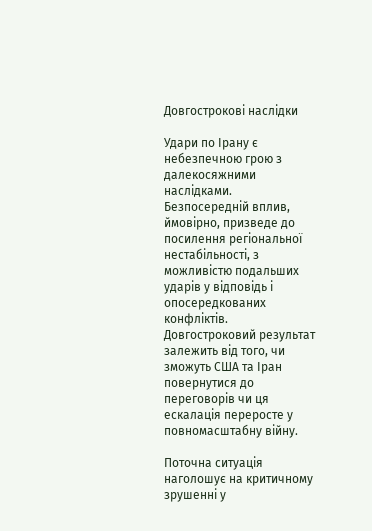Довгострокові наслідки

Удари по Ірану є небезпечною грою з далекосяжними наслідками. Безпосередній вплив, ймовірно, призведе до посилення регіональної нестабільності, з можливістю подальших ударів у відповідь і опосередкованих конфліктів. Довгостроковий результат залежить від того, чи зможуть США та Іран повернутися до переговорів чи ця ескалація переросте у повномасштабну війну.

Поточна ситуація наголошує на критичному зрушенні у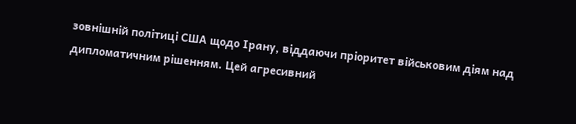зовнішній політиці США щодо Ірану, віддаючи пріоритет військовим діям над дипломатичним рішенням. Цей агресивний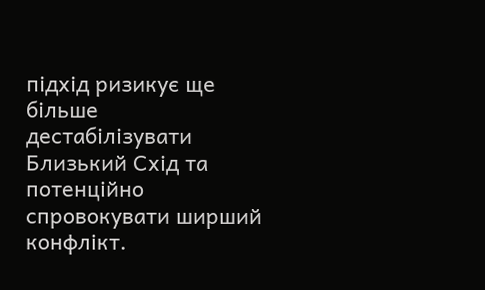підхід ризикує ще більше дестабілізувати Близький Схід та потенційно спровокувати ширший конфлікт.